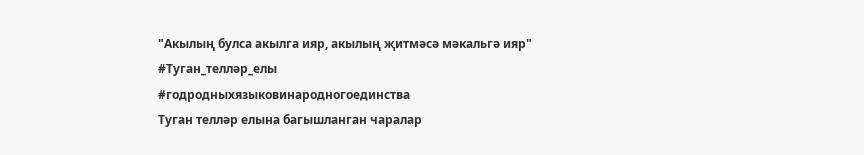"Акылың булса акылга ияр, акылың җитмәсә мәкальгә ияр"
#Туган_телләр_елы
#годродныхязыковинародногоединства
Туган телләр елына багышланган чаралар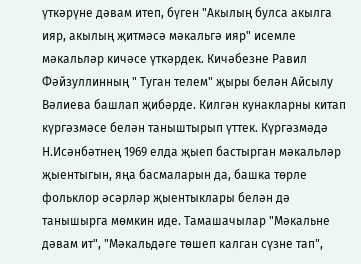үткәрүне дәвам итеп, бүген "Акылың булса акылга ияр, акылың җитмәсә мәкальгә ияр" исемле мәкальләр кичәсе үткәрдек. Кичәбезне Равил Фәйзуллинның " Туган телем" җыры белән Айсылу Вәлиева башлап җибәрде. Килгән кунакларны китап күргәзмәсе белән таныштырып үттек. Күргәзмәдә Н.Исәнбәтнең 1969 елда җыеп бастырган мәкальләр җыентыгын, яңа басмаларын да, башка төрле фольклор әсәрләр җыентыклары белән дә танышырга мөмкин иде. Тамашачылар "Мәкальне дәвам ит", "Мәкальдәге төшеп калган сүзне тап",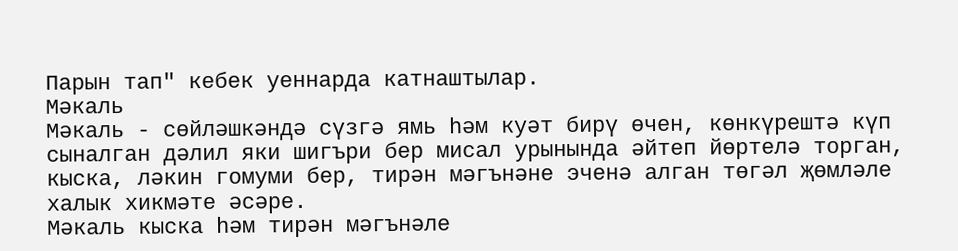Парын тап" кебек уеннарда катнаштылар.
Мәкаль
Мәкаль - сөйләшкәндә сүзгә ямь һәм куәт бирү өчен, көнкүрештә күп сыналган дәлил яки шигъри бер мисал урынында әйтеп йөртелә торган, кыска, ләкин гомуми бер, тирән мәгънәне эченә алган төгәл җөмләле халык хикмәте әсәре.
Мәкаль кыска һәм тирән мәгънәле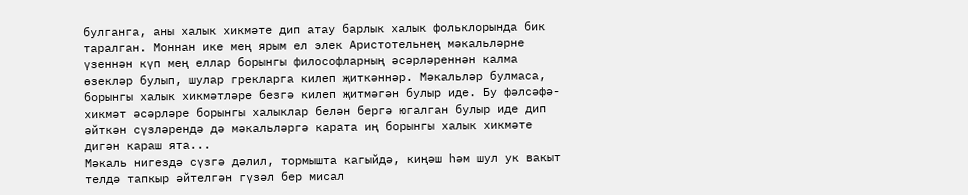булганга, аны халык хикмәте дип атау барлык халык фольклорында бик таралган. Моннан ике мең ярым ел элек Аристотельнең мәкальләрне үзеннән күп мең еллар борынгы философларның әсәрләреннән калма өзекләр булып, шулар грекларга килеп җиткәннәр. Мәкальләр булмаса, борынгы халык хикмәтләре безгә килеп җитмәгән булыр иде. Бу фәлсәфә-хикмәт әсәрләре борынгы халыклар белән бергә югалган булыр иде дип әйткән сүзләрендә дә мәкальләргә карата иң борынгы халык хикмәте дигән караш ята...
Мәкаль нигездә сүзгә дәлил, тормышта кагыйдә, киңәш һәм шул ук вакыт телдә тапкыр әйтелгән гүзәл бер мисал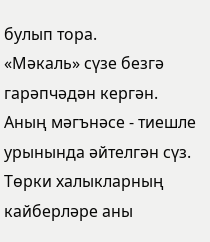булып тора.
«Мәкаль» сүзе безгә гарәпчәдән кергән. Аның мәгънәсе - тиешле урынында әйтелгән сүз.
Төрки халыкларның кайберләре аны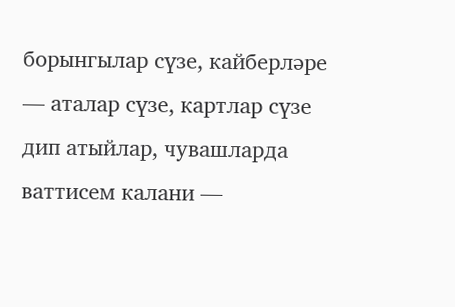борынгылар сүзе, кайберләре — аталар сүзе, картлар сүзе дип атыйлар, чувашларда ваттисем калани —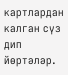картлардан калган сүз дип йөртәләр.